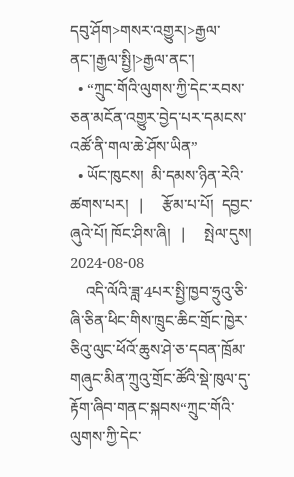དབུ་ཤོག>གསར་འགྱུར།>རྒྱལ་ནང་།རྒྱལ་སྤྱི།>རྒྱལ་ནང་།
  • “ཀྲུང་གོའི་ལུགས་ཀྱི་དེང་རབས་ཅན་མངོན་འགྱུར་བྱེད་པར་དམངས་འཚོ་ནི་གལ་ཆེ་ཤོས་ཡིན”
  • ཡོང་ཁུངས།  མི་དམས་ཉིན་རེའི་ཚགས་པར།   |     རྩོམ་པ་པོ།  དབྱང་ཞུའེ་པོ། ཁོང་ཤིས་ཞི།   |     སྤེལ་དུས།  2024-08-08
    འདི་ལོའི་ཟླ་4པར་སྤྱི་ཁྱབ་ཧྲུའུ་ཅི་ཞི་ཅིན་ཕིང་གིས་ཁྲུང་ཆིང་གྲོང་ཁྱེར་ཅིའུ་ལུང་ཕོའོ་ཆུས་ཤེ་ཅ་དབན་ཁྲོམ་གཞུང་མིན་ཀྲུའུ་གྲོང་ཚོའི་སྡེ་ཁུལ་དུ་རྟོག་ཞིབ་གནང་སྐབས“ཀྲུང་གོའི་ལུགས་ཀྱི་དེང་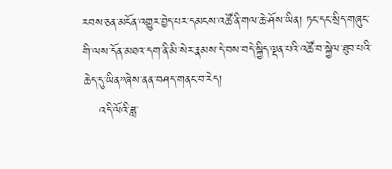རབས་ཅན་མངོན་འགྱུར་བྱེད་པར་དམངས་འཚོ་ནི་གལ་ཆེ་ཤོས་ཡིན། ཏང་དང་སྲིད་གཞུང་གི་ལས་དོན་མཐའ་དག་ནི་མི་སེར་རྣམས་དེ་བས་བདེ་སྐྱིད་ལྡན་པའི་འཚོ་བ་སྐྱེལ་ཐུབ་པའི་ཆེད་དུ་ཡིན”ཞེས་ནན་བཤད་གནང་བ་རེད།
    འདི་ལོའི་ཟླ་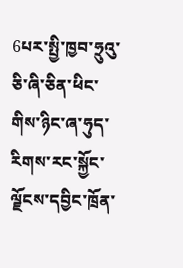6པར་སྤྱི་ཁྱབ་ཧྲུའུ་ཅི་ཞི་ཅིན་ཕིང་གིས་ཉིང་ཞ་ཧུད་རིགས་རང་སྐྱོང་ལྗོངས་དབྱིང་ཁྲོན་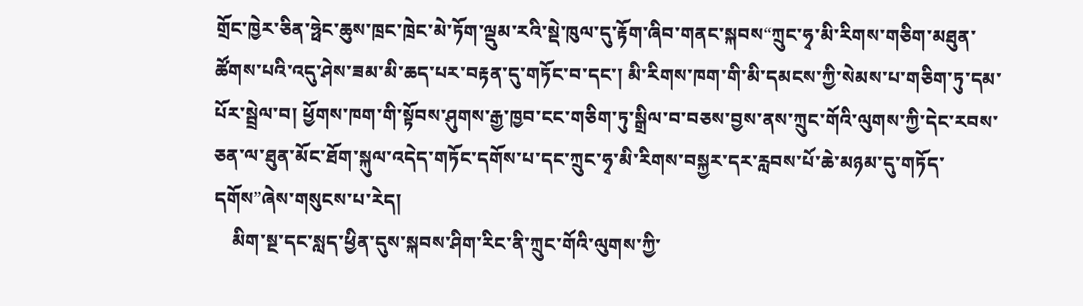གྲོང་ཁྱེར་ཅིན་ཧྥེང་ཆུས་ཁྲང་ཁྲེང་མེ་ཏོག་ལྡུམ་རའི་སྡེ་ཁུལ་དུ་རྟོག་ཞིབ་གནང་སྐབས“ཀྲུང་ཧྭ་མི་རིགས་གཅིག་མཐུན་ཚོགས་པའི་འདུ་ཤེས་ཟམ་མི་ཆད་པར་བརྟན་དུ་གཏོང་བ་དང་། མི་རིགས་ཁག་གི་མི་དམངས་ཀྱི་སེམས་པ་གཅིག་ཏུ་དམ་པོར་སྦྲེལ་བ། ཕྱོགས་ཁག་གི་སྟོབས་ཤུགས་རྒྱ་ཁྱབ་ངང་གཅིག་ཏུ་སྒྲིལ་བ་བཅས་བྱས་ནས་ཀྲུང་གོའི་ལུགས་ཀྱི་དེང་རབས་ཅན་ལ་ཐུན་མོང་ཐོག་སྐུལ་འདེད་གཏོང་དགོས་པ་དང་ཀྲུང་ཧྭ་མི་རིགས་བསྐྱར་དར་རླབས་པོ་ཆེ་མཉམ་དུ་གཏོད་དགོས”ཞེས་གསུངས་པ་རེད།
    མིག་སྔ་དང་སླད་ཕྱིན་དུས་སྐབས་ཤིག་རིང་ནི་ཀྲུང་གོའི་ལུགས་ཀྱི་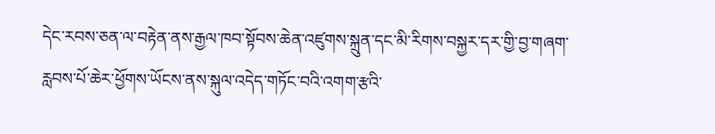དེང་རབས་ཅན་ལ་བརྟེན་ནས་རྒྱལ་ཁབ་སྟོབས་ཆེན་འཛུགས་སྐྲུན་དང་མི་རིགས་བསྐྱར་དར་གྱི་བྱ་གཞག་རླབས་པོ་ཆེར་ཕྱོགས་ཡོངས་ནས་སྐུལ་འདེད་གཏོང་བའི་འགག་རྩའི་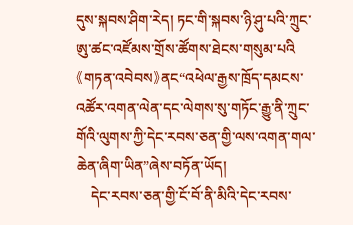དུས་སྐབས་ཤིག་རེད། ཏང་གི་སྐབས་ཉི་ཤུ་པའི་ཀྲུང་ཨུ་ཚང་འཛོམས་གྲོས་ཚོགས་ཐེངས་གསུམ་པའི《གཏན་འབེབས》ནང“འཕེལ་རྒྱས་ཁྲོད་དམངས་འཚོར་འགན་ལེན་དང་ལེགས་སུ་གཏོང་རྒྱུ་ནི་ཀྲུང་གོའི་ལུགས་ཀྱི་དེང་རབས་ཅན་གྱི་ལས་འགན་གལ་ཆེན་ཞིག་ཡིན”ཞེས་བཏོན་ཡོད།
    དེང་རབས་ཅན་གྱི་ངོ་བོ་ནི་མིའི་དེང་རབས་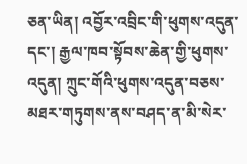ཅན་ཡིན། འབྱོར་འབྲིང་གི་ཕུགས་འདུན་དང་། རྒྱལ་ཁབ་སྟོབས་ཆེན་གྱི་ཕུགས་འདུན། ཀྲུང་གོའི་ཕུགས་འདུན་བཅས་མཐར་གཏུགས་ནས་བཤད་ན་མི་སེར་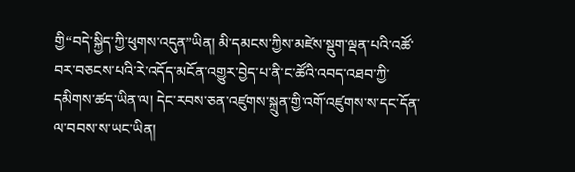གྱི“བདེ་སྐྱིད་ཀྱི་ཕུགས་འདུན”ཡིན། མི་དམངས་ཀྱིས་མཛེས་སྡུག་ལྡན་པའི་འཚོ་བར་བཅངས་པའི་རེ་འདོད་མངོན་འགྱུར་བྱེད་པ་ནི་ང་ཚོའི་འབད་འཐབ་ཀྱི་དམིགས་ཚད་ཡིན་ལ། དེང་རབས་ཅན་འཛུགས་སྐྲུན་གྱི་འགོ་འཛུགས་ས་དང་དོན་ལ་བབས་ས་ཡང་ཡིན།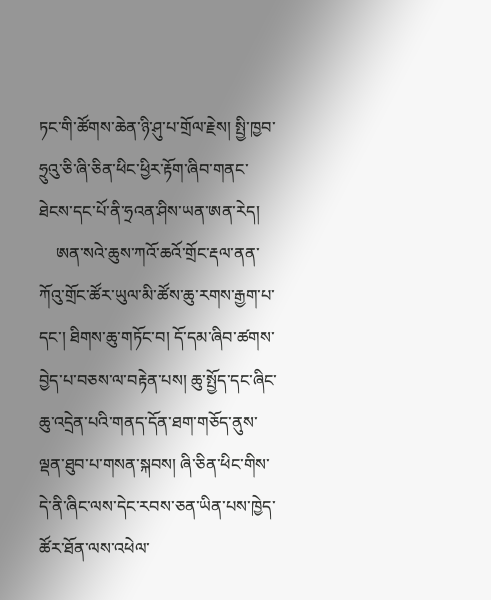ཏང་གི་ཚོགས་ཆེན་ཉི་ཤུ་པ་གྲོལ་རྗེས། སྤྱི་ཁྱབ་ཧྲུའུ་ཅི་ཞི་ཅིན་ཕིང་ཕྱིར་རྟོག་ཞིབ་གནང་ཐེངས་དང་པོ་ནི་ཧྲའན་ཤིས་ཡན་ཨན་རེད།
    ཨན་སའེ་ཆུས་ཀའོ་ཆའོ་གྲོང་རྡལ་ནན་ཀོའུ་གྲོང་ཚོར་ཡུལ་མི་ཚོས་ཆུ་རགས་རྒྱག་པ་དང་། ཐིགས་ཆུ་གཏོང་བ། དོ་དམ་ཞིབ་ཚགས་བྱེད་པ་བཅས་ལ་བརྟེན་པས། ཆུ་སྤྱོད་དང་ཞིང་ཆུ་འདྲེན་པའི་གནད་དོན་ཐག་གཅོད་ནུས་ལྡན་ཐུབ་པ་གསན་སྐབས། ཞི་ཅིན་ཕིང་གིས་དེ་ནི་ཞིང་ལས་དེང་རབས་ཅན་ཡིན་པས་ཁྱེད་ཚོར་ཐོན་ལས་འཕེལ་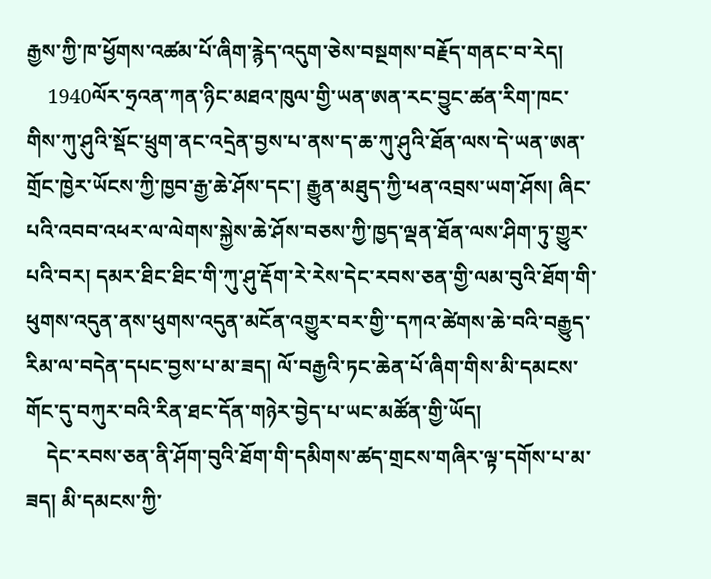རྒྱས་ཀྱི་ཁ་ཕྱོགས་འཚམ་པོ་ཞིག་རྙེད་འདུག་ཅེས་བསྔགས་བརྗོད་གནང་བ་རེད།
    1940ལོར་ཧྲའན་ཀན་ཉིང་མཐའ་ཁུལ་གྱི་ཡན་ཨན་རང་བྱུང་ཚན་རིག་ཁང་གིས་ཀུ་ཤུའི་སྡོང་ཕྲུག་ནང་འདྲེན་བྱས་པ་ནས་ད་ཆ་ཀུ་ཤུའི་ཐོན་ལས་དེ་ཡན་ཨན་གྲོང་ཁྱེར་ཡོངས་ཀྱི་ཁྱབ་རྒྱ་ཆེ་ཤོས་དང་། རྒྱུན་མཐུད་ཀྱི་ཕན་འབྲས་ཡག་ཤོས། ཞིང་པའི་འབབ་འཕར་ལ་ལེགས་སྐྱེས་ཆེ་ཤོས་བཅས་ཀྱི་ཁྱད་ལྡན་ཐོན་ལས་ཤིག་ཏུ་གྱུར་པའི་བར། དམར་ཐིང་ཐིང་གི་ཀུ་ཤུ་རྡོག་རེ་རེས་དེང་རབས་ཅན་གྱི་ལམ་བུའི་ཐོག་གི་ཕུགས་འདུན་ནས་ཕུགས་འདུན་མངོན་འགྱུར་བར་གྱི་་དཀའ་ཚེགས་ཆེ་བའི་བརྒྱུད་རིམ་ལ་བདེན་དཔང་བྱས་པ་མ་ཟད། ལོ་བརྒྱའི་ཏང་ཆེན་པོ་ཞིག་གིས་མི་དམངས་གོང་དུ་བཀུར་བའི་རིན་ཐང་དོན་གཉེར་བྱེད་པ་ཡང་མཚོན་གྱི་ཡོད།
    དེང་རབས་ཅན་ནི་ཤོག་བུའི་ཐོག་གི་དམིགས་ཚད་གྲངས་གཞིར་ལྟ་དགོས་པ་མ་ཟད། མི་དམངས་ཀྱི་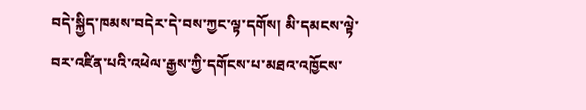བདེ་སྐྱིད་ཁམས་བདེར་དེ་བས་ཀྱང་ལྟ་དགོས། མི་དམངས་ལྟེ་བར་འཛིན་པའི་འཕེལ་རྒྱས་ཀྱི་དགོངས་པ་མཐའ་འཁྱོངས་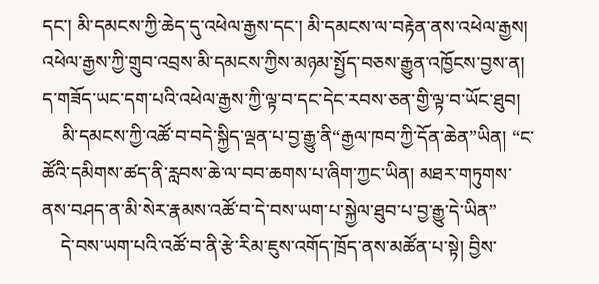དང་། མི་དམངས་ཀྱི་ཆེད་དུ་འཕེལ་རྒྱས་དང་། མི་དམངས་ལ་བརྟེན་ནས་འཕེལ་རྒྱས། འཕེལ་རྒྱས་ཀྱི་གྲུབ་འབྲས་མི་དམངས་ཀྱིས་མཉམ་སྤྱོད་བཅས་རྒྱུན་འཁྱོངས་བྱས་ན། ད་གཟོད་ཡང་དག་པའི་འཕེལ་རྒྱས་ཀྱི་ལྟ་བ་དང་དེང་རབས་ཅན་གྱི་ལྟ་བ་ཡོང་ཐུབ།
    མི་དམངས་ཀྱི་འཚོ་བ་བདེ་སྐྱིད་ལྡན་པ་བྱ་རྒྱུ་ནི“རྒྱལ་ཁབ་ཀྱི་དོན་ཆེན”ཡིན། “ང་ཚོའི་དམིགས་ཚད་ནི་རླབས་ཆེ་ལ་བབ་ཆགས་པ་ཞིག་ཀྱང་ཡིན། མཐར་གཏུགས་ནས་བཤད་ན་མི་སེར་རྣམས་འཚོ་བ་དེ་བས་ཡག་པ་སྐྱེལ་ཐུབ་པ་བྱ་རྒྱུ་དེ་ཡིན”
    དེ་བས་ཡག་པའི་འཚོ་བ་ནི་རྩེ་རིམ་ཇུས་འགོད་ཁྲོད་ནས་མཚོན་པ་སྟེ། བྱིས་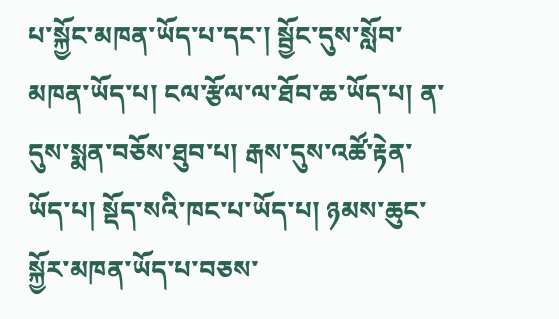པ་སྐྱོང་མཁན་ཡོད་པ་དང་། སྦྱོང་དུས་སློབ་མཁན་ཡོད་པ། ངལ་རྩོལ་ལ་ཐོབ་ཆ་ཡོད་པ། ན་དུས་སྨན་བཅོས་ཐུབ་པ། རྒས་དུས་འཚོ་རྟེན་ཡོད་པ། སྡོད་སའི་ཁང་པ་ཡོད་པ། ཉམས་ཆུང་སྐྱོར་མཁན་ཡོད་པ་བཅས་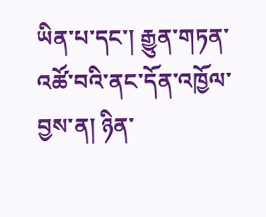ཡིན་པ་དང་། རྒྱུན་གཏན་འཚོ་བའི་ནང་དོན་འཁྱོལ་བྱས་ན། ཉིན་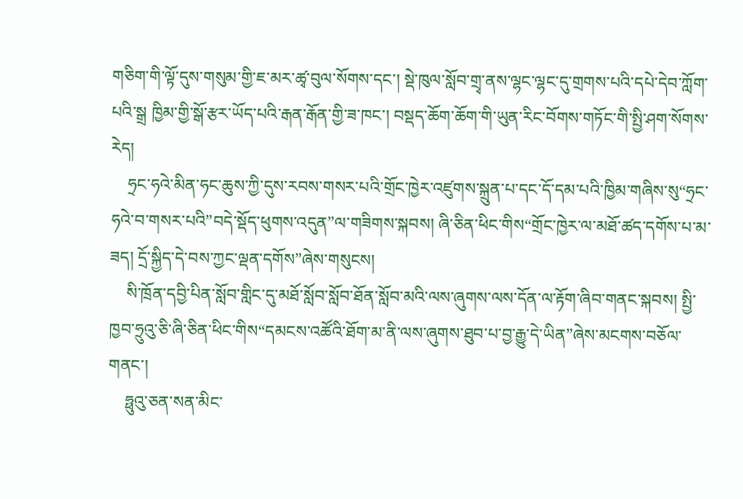གཅིག་གི་ལྟོ་དུས་གསུམ་གྱི་ཇ་མར་ཚྭ་བུལ་སོགས་དང་། སྡེ་ཁུལ་སློབ་གྲྭ་ནས་ལྷང་ལྷང་དུ་གྲགས་པའི་དཔེ་དེབ་ཀློག་པའི་སྒྲ ཁྱིམ་གྱི་སྒོ་རྩར་ཡོད་པའི་རྒན་རྒོན་གྱི་ཟ་ཁང་། བསྡད་ཆོག་ཆོག་གི་ཡུན་རིང་བོགས་གཏོང་གི་སྤྱི་ཤག་སོགས་རེད།
    ཧྲང་ཧའེ་མིན་ཧང་ཆུས་ཀྱི་དུས་རབས་གསར་པའི་གྲོང་ཁྱེར་འཛུགས་སྐྲུན་པ་དང་དོ་དམ་པའི་ཁྱིམ་གཞིས་སུ“ཧྲང་ཧའེ་བ་གསར་པའི”བདེ་སྡོད་ཕུགས་འདུན”ལ་གཟིགས་སྐབས། ཞི་ཅིན་ཕིང་གིས“གྲོང་ཁྱེར་ལ་མཐོ་ཚད་དགོས་པ་མ་ཟད། དྲོ་སྐྱིད་དེ་བས་ཀྱང་ལྡན་དགོས”ཞེས་གསུངས།
    སི་ཁྲོན་དབྱི་པིན་སློབ་གླིང་དུ་མཐོ་སློབ་སློབ་ཐོན་སློབ་མའི་ལས་ཞུགས་ལས་དོན་ལ་རྟོག་ཞིབ་གནང་སྐབས། སྤྱི་ཁྱབ་ཧྲུའུ་ཅི་ཞི་ཅིན་ཕིང་གིས“དམངས་འཚོའི་ཐོག་མ་ནི་ལས་ཞུགས་ཐུབ་པ་བྱ་རྒྱུ་དེ་ཡིན”ཞེས་མངགས་བཅོལ་གནང་།
    ཧྥུའུ་ཅན་སན་མིང་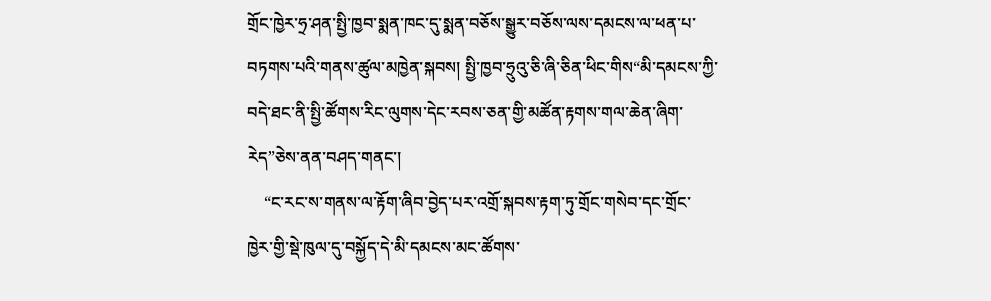གྲོང་ཁྱེར་ཧྲ་ཤན་སྤྱི་ཁྱབ་སྨན་ཁང་དུ་སྨན་བཅོས་སྒྱུར་བཅོས་ལས་དམངས་ལ་ཕན་པ་བཏགས་པའི་གནས་ཚུལ་མཁྱེན་སྐབས། སྤྱི་ཁྱབ་ཧྲུའུ་ཅི་ཞི་ཅིན་ཕིང་གིས“མི་དམངས་ཀྱི་བདེ་ཐང་ནི་སྤྱི་ཚོགས་རིང་ལུགས་དེང་རབས་ཅན་གྱི་མཚོན་རྟགས་གལ་ཆེན་ཞིག་རེད”ཅེས་ནན་བཤད་གནང་།
    “ང་རང་ས་གནས་ལ་རྟོག་ཞིབ་བྱེད་པར་འགྲོ་སྐབས་རྟག་ཏུ་གྲོང་གསེབ་དང་གྲོང་ཁྱེར་གྱི་སྡེ་ཁུལ་དུ་བསྐྱོད་དེ་མི་དམངས་མང་ཚོགས་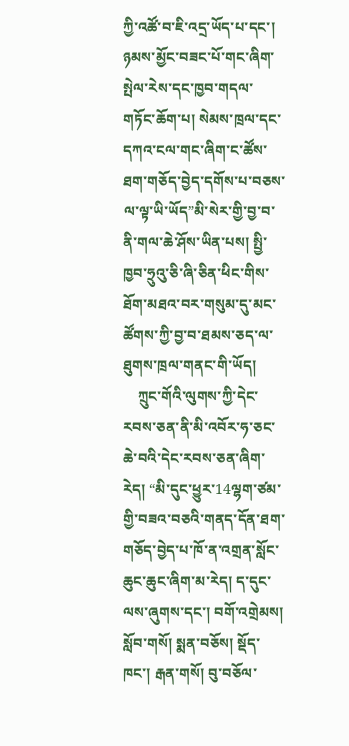ཀྱི་འཚོ་བ་ཇི་འདྲ་ཡོད་པ་དང་། ཉམས་མྱོང་བཟང་པོ་གང་ཞིག་སྤེལ་རེས་དང་ཁྱབ་གདལ་གཏོང་ཆོག་པ། སེམས་ཁྲལ་དང་དཀའ་ངལ་གང་ཞིག་ང་ཚོས་ཐག་གཅོད་བྱེད་དགོས་པ་བཅས་ལ་ལྟ་ཡི་ཡོད”མི་སེར་གྱི་བྱ་བ་ནི་གལ་ཆེ་ཤོས་ཡིན་པས། སྤྱི་ཁྱབ་ཧྲུའུ་ཅི་ཞི་ཅིན་ཕིང་གིས་ཐོག་མཐའ་བར་གསུམ་དུ་མང་ཚོགས་ཀྱི་བྱ་བ་ཐམས་ཅད་ལ་ཐུགས་ཁྲལ་གནང་གི་ཡོད།
    ཀྲུང་གོའི་ལུགས་ཀྱི་དེང་རབས་ཅན་ནི་མི་འབོར་ཧ་ཅང་ཆེ་བའི་དེང་རབས་ཅན་ཞིག་རེད། “མི་དུང་ཕྱུར་14ལྷག་ཙམ་གྱི་བཟའ་བཅའི་གནད་དོན་ཐག་གཅོད་བྱེད་པ་ཁོ་ན་འགྲན་སློང་ཆུང་ཆུང་ཞིག་མ་རེད། ད་དུང་ལས་ཞུགས་དང་། བགོ་འགྲེམས། སློབ་གསོ། སྨན་བཅོས། སྡོད་ཁང་། རྒན་གསོ། བུ་བཅོལ་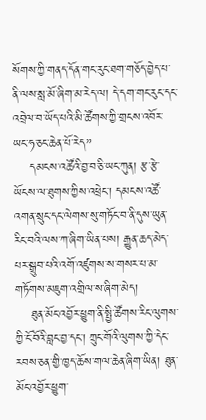སོགས་ཀྱི་གནད་དོན་གང་རུང་ཐག་གཅོད་བྱེད་པ་ནི་ལས་སླ་མོ་ཞིག་མ་རེད་ལ། དེ་དག་གང་རུང་དང་འབྲེལ་བ་ཡོད་པའི་མི་ཚོགས་ཀྱི་གྲངས་འབོར་ཡང་ཧ་ཅང་ཆེན་པོ་རེད”
    དམངས་འཚོའི་བྱ་བ་ཅི་ཡང་ཀུན། རྩ་རྩེ་ཡོངས་ལ་ཐུགས་ཀྱིས་འཕྲེང་། དམངས་འཚོ་འགན་སྲུང་དང་ལེགས་སུ་གཏོང་བ་ནི་དུས་ཡུན་རིང་བའི་ལས་ཀ་ཞིག་ཡིན་པས། རྒྱུན་ཆད་མེད་པར་སྒྲུབ་པའི་འགོ་འཛུགས་ས་གསར་པ་མ་གཏོགས་མཇུག་འགྲིལ་ས་ཞིག་མེད།
    ཐུན་མོང་འབྱོར་ཕྱུག་ནི་སྤྱི་ཚོགས་རིང་ལུགས་ཀྱི་ངོ་བོའི་བླང་བྱ་དང་། ཀྲུང་གོའི་ལུགས་ཀྱི་དེང་རབས་ཅན་གྱི་ཁྱད་ཆོས་གལ་ཆེན་ཞིག་ཡིན། ཐུན་མོང་འབྱོར་ཕྱུག་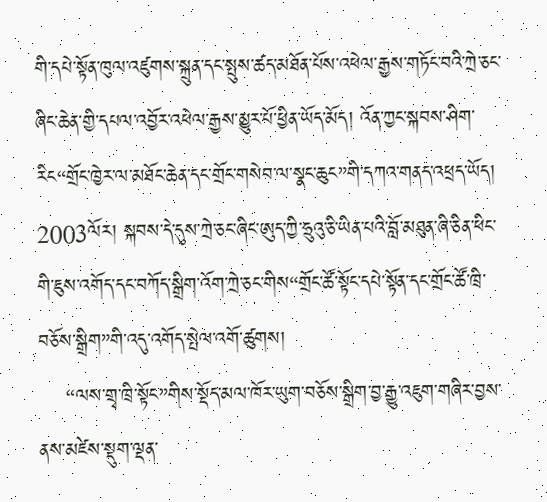གི་དཔེ་སྟོན་ཁུལ་འཛུགས་སྐྲུན་དང་སྤུས་ཚད་མཐོན་པོས་འཕེལ་རྒྱས་གཏོང་བའི་ཀྲེ་ཅང་ཞིང་ཆེན་གྱི་དཔལ་འབྱོར་འཕེལ་རྒྱས་མྱུར་པོ་ཕྱིན་ཡོད་མོད། འོན་ཀྱང་སྐབས་ཤིག་རིང“གྲོང་ཁྱེར་ལ་མཐོང་ཆེན་དང་གྲོང་གསེབ་ལ་སྣང་ཆུང”གི་དཀའ་གནད་འཕྲད་ཡོད། 2003ལོར། སྐབས་དེ་དུས་ཀྲེ་ཅང་ཞིང་ཨུད་ཀྱི་ཧྲུའུ་ཅི་ཡིན་པའི་བློ་མཐུན་ཞི་ཅིན་ཕིང་གི་ཇུས་འགོད་དང་བཀོད་སྒྲིག་འོག་ཀྲེ་ཅང་གིས“གྲོང་ཚོ་སྟོང་དཔེ་སྟོན་དང་གྲོང་ཚོ་ཁྲི་བཅོས་སྒྲིག”གི་འདུ་འགོད་སྤེལ་འགོ་ཚུགས།
    “ལས་གྲྭ་ཁྲི་སྟོང”གིས་སྡོད་མལ་ཁོར་ཡུག་བཅོས་སྒྲིག་བྱ་རྒྱུ་འཇུག་གཞིར་བྱས་ནས་མཛེས་སྡུག་ལྡན་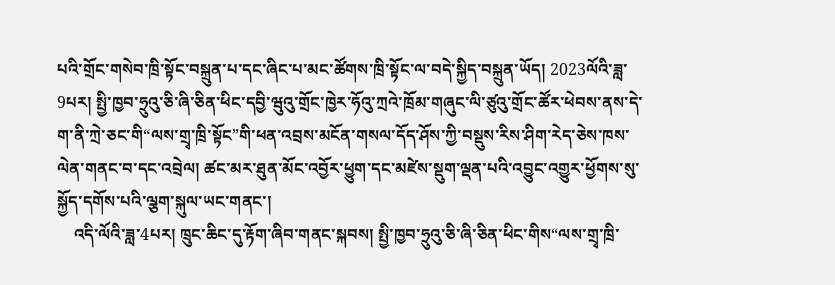པའི་གྲོང་གསེབ་ཁྲི་སྟོང་བསྐྲུན་པ་དང་ཞིང་པ་མང་ཚོགས་ཁྲི་སྟོང་ལ་བདེ་སྐྱིད་བསྐྲུན་ཡོད། 2023ལོའི་ཟླ་9པར། སྤྱི་ཁྱབ་ཧྲུའུ་ཅི་ཞི་ཅིན་ཕིང་དབྱི་ཝུའུ་གྲོང་ཁྱེར་ཧོའུ་ཀྲའེ་ཁྲོམ་གཞུང་ལི་ཙུའུ་གྲོང་ཚོར་ཕེབས་ནས་དེ་ག་ནི་ཀྲེ་ཅང་གི“ལས་གྲྭ་ཁྲི་སྟོང”གི་ཕན་འབྲས་མངོན་གསལ་དོད་ཤོས་ཀྱི་བསྡུས་རིས་ཤིག་རེད་ཅེས་ཁས་ལེན་གནང་བ་དང་འབྲེལ། ཚང་མར་ཐུན་མོང་འབྱོར་ཕྱུག་དང་མཛེས་སྡུག་ལྡན་པའི་འབྱུང་འགྱུར་ཕྱོགས་སུ་སྐྱོད་དགོས་པའི་ལྕག་སྐུལ་ཡང་གནང་།
    འདི་ལོའི་ཟླ་4པར། ཁྲུང་ཆིང་དུ་རྟོག་ཞིབ་གནང་སྐབས། སྤྱི་ཁྱབ་ཧྲུའུ་ཅི་ཞི་ཅིན་ཕིང་གིས“ལས་གྲྭ་ཁྲི་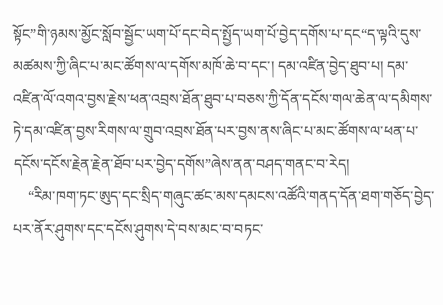སྟོང”གི་ཉམས་མྱོང་སློབ་སྦྱོང་ཡག་པོ་དང་བེད་སྤྱོད་ཡག་པོ་བྱེད་དགོས་པ་དང“ད་ལྟའི་དུས་མཚམས་ཀྱི་ཞིང་པ་མང་ཚོགས་ལ་དགོས་མཁོ་ཆེ་བ་དང་། དམ་འཛིན་བྱེད་ཐུབ་པ། དམ་འཛིན་ལོ་འགའ་བྱས་རྗེས་ཕན་འབྲས་ཐོན་ཐུབ་པ་བཅས་ཀྱི་དོན་དངོས་གལ་ཆེན་ལ་དམིགས་ཏེ་དམ་འཛིན་བྱས་རིགས་ལ་གྲུབ་འབྲས་ཐོན་པར་བྱས་ནས་ཞིང་པ་མང་ཚོགས་ལ་ཕན་པ་དངོས་དངོས་རྗེན་རྗེན་ཐོབ་པར་བྱེད་དགོས”ཞེས་ནན་བཤད་གནང་བ་རེད།
    “རིམ་ཁག་ཏང་ཨུད་དང་སྲིད་གཞུང་ཚང་མས་དམངས་འཚོའི་གནད་དོན་ཐག་གཅོད་བྱེད་པར་ནོར་ཤུགས་དང་དངོས་ཤུགས་དེ་བས་མང་བ་བཏང་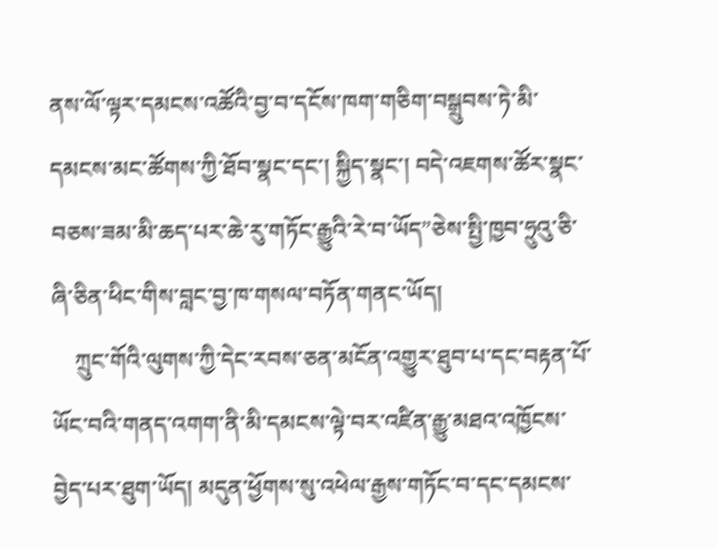ནས་ལོ་ལྟར་དམངས་འཚོའི་བྱ་བ་དངོས་ཁག་གཅིག་བསྒྲུབས་ཏེ་མི་དམངས་མང་ཚོགས་ཀྱི་ཐོབ་སྣང་དང་། སྐྱིད་སྣང་། བདེ་འཇགས་ཚོར་སྣང་བཅས་ཟམ་མི་ཆད་པར་ཆེ་རུ་གཏོང་རྒྱུའི་རེ་བ་ཡོད”ཅེས་སྤྱི་ཁྱབ་ཧྲུའུ་ཅི་ཞི་ཅིན་ཕིང་གིས་བླང་བྱ་ཁ་གསལ་བཏོན་གནང་ཡོད།
    ཀྲུང་གོའི་ལུགས་ཀྱི་དེང་རབས་ཅན་མངོན་འགྱུར་ཐུབ་པ་དང་བརྟན་པོ་ཡོང་བའི་གནད་འགག་ནི་མི་དམངས་ལྟེ་བར་འཛིན་རྒྱུ་མཐའ་འཁྱོངས་བྱེད་པར་ཐུག་ཡོད། མདུན་ཕྱོགས་སུ་འཕེལ་རྒྱས་གཏོང་བ་དང་དམངས་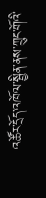འཚོར་དྲོད་འཁོལ་སྦྱིན་ནས་ཀྲུང་གོའི་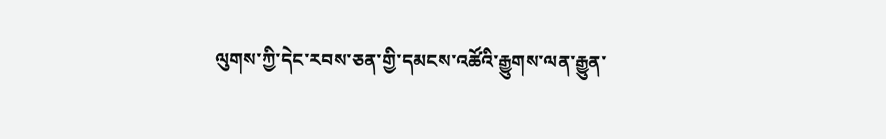ལུགས་ཀྱི་དེང་རབས་ཅན་གྱི་དམངས་འཚོའི་རྒྱུགས་ལན་རྒྱུན་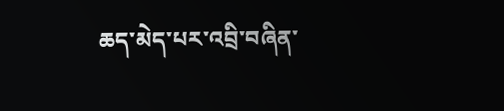ཆད་མེད་པར་འབྲི་བཞིན་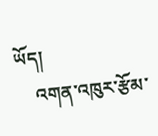ཡོད།
    འགན་འཁུར་རྩོམ་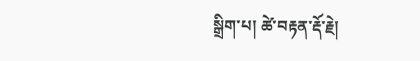སྒྲིག་པ། ཚེ་བརྟན་རྡོ་རྗེ།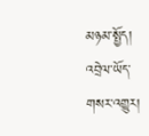མཉམ་སྤྱོད།
འབྲེལ་ཡོད་གསར་འགྱུར།